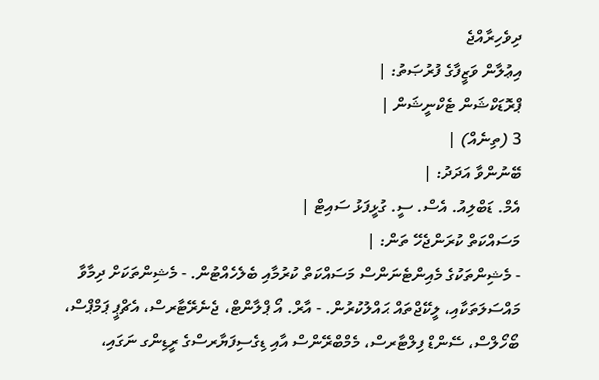ދިވެހިރާއްޖެ
އިޢުލާން ވަޒީފާގެ ފުރުޞަތު: |
ޕްރޮޑަކްޝަން ޓެކްނީޝަން |
3 (ތިނެއް) |
ބޭނުންވާ އަދަދު: |
އެމް. ޑަބްލިއު. އެސް. ސީ. ގުޅީފަޅު ސައިޓް |
މަސައްކަތް ކުރަންޖެހޭ ތަން: |
- މެޝިންތަކުގެ މެއިންޓެނަންސް މަސައްކަތް ކުރުމާއި ބެލެހެއްޓުން. - މެޝިންތަކަށް ދިމާވާ މައްސަލަތަކާއި، ލީކޭޖްތައް ޙައްލުކުރުން. - އާރް. އޯ ޕްލާންޓް، ޖެނެރޭޓާރސް، އެޗްޕީ ޕަމްޕްސް، ބޯހޯލްސް، ސޭންޑް ފިލްޓާރސް، މެމްބްރޭންސް އާއި ޑިގެސިފަޔާރސްގެ ރީޑިންގ ނަގައި،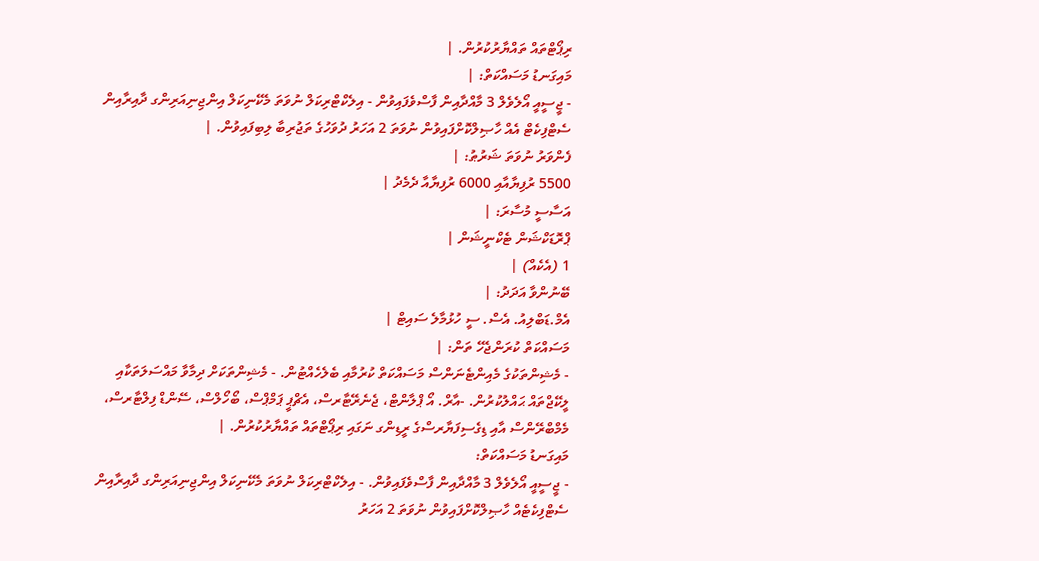ރިޕޯޓްތައް ތައްޔާރުކުރުން. |
މައިގަނޑު މަސައްކަތް: |
- ޖީސީއީ އޯލެވެލް 3 މާއްދާއިން ފާސްވެފައިވުން - އިލެކްޓްރިކަލް ނުވަތަ މެކޭނިކަލް އިންޖިނިއަރިންގ ދާއިރާއިން ސެޓްފިކެޓް އެއް ހާޞިލްކޮށްފައިވުން ނުވަތަ 2 އަހަރު ދުވަހުގެ ތަޖުރިބާ ލިބިފައިވުން. |
ފެންވަރު ނުވަތަ ޝަރުޠު: |
5500 ރުފިޔާއާއި 6000 ރުފިޔާއާ ދެމެދު |
އަސާސީ މުސާރަ: |
ޕްރޮޑަކްޝަން ޓެކްނީޝަން |
1 (އެކެއް) |
ބޭނުންވާ އަދަދު: |
އެމް.ޑަބްލިއު. އެސް. ސީ ހުޅުމާލެ ސައިޓް |
މަސައްކަތް ކުރަންޖެހޭ ތަން: |
- މެޝިންތަކުގެ މެއިންޓެނަންސް މަސައްކަތް ކުރުމާއި ބެލެހެއްޓުން. - މެޝިންތަކަށް ދިމާވާ މައްސަލަތަކާއި ލީކޭޖްތައް ޙައްލުކުރުން. -އާރް. އޯ ޕްލާންޓް، ޖެނެރޭޓާރސް، އެޗްޕީ ޕަމްޕްސް، ބޯހޯލްސް، ސޭންޑް ފިލްޓާރސް، މެމްބްރޭންސް އާއި ޑިގެސިފަޔާރސްގެ ރީޑިންގ ނަގައި ރިޕޯޓްތައް ތައްޔާރުކުރުން. |
މައިގަނޑު މަސައްކަތް:
- ޖީސީއީ އޯލެވެލް 3 މާއްދާއިން ފާސްވެފައިވުން. - އިލެކްޓްރިކަލް ނުވަތަ މެކޭނިކަލް އިންޖިނިއަރިންގ ދާއިރާއިން ސެޓްފިކެޓެއް ހާޞިލްކޮށްފައިވުން ނުވަތަ 2 އަހަރު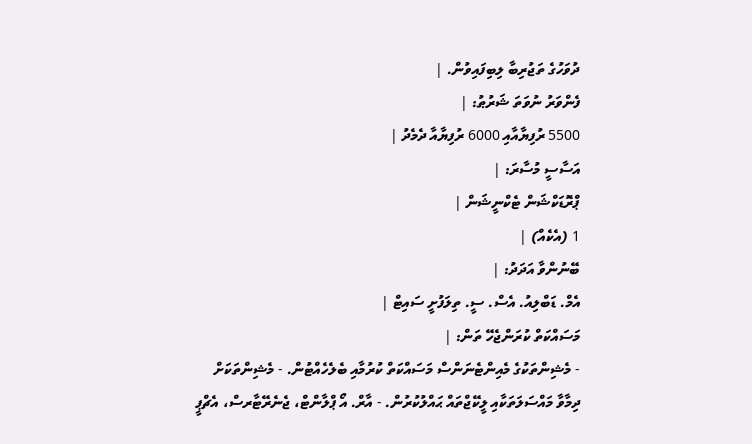ދުވަހުގެ ތަޖުރިބާ ލިބިފައިވުން. |
ފެންވަރު ނުވަތަ ޝަރުޠު: |
5500 ރުފިޔާއާއި 6000 ރުފިޔާއާ ދެމެދު |
އަސާސީ މުސާރަ: |
ޕްރޮޑަކްޝަން ޓެކްނީޝަން |
1 (އެކެއް) |
ބޭނުންވާ އަދަދު: |
އެމް. ޑަބްލިއު. އެސް. ސީ. ތިލަފުށީ ސައިޓް |
މަސައްކަތް ކުރަންޖެހޭ ތަން: |
- މެޝިންތަކުގެ މެއިންޓެނަންސް މަސައްކަތް ކުރުމާއި ބެލެހެއްޓުން. - މެޝިންތަކަށް ދިމާވާ މައްސަލަތަކާއި ލީކޭޖްތައް ޙައްލުކުރުން. - އާރް. އޯ ޕްލާންޓް، ޖެނެރޭޓާރސް، އެޗްޕީ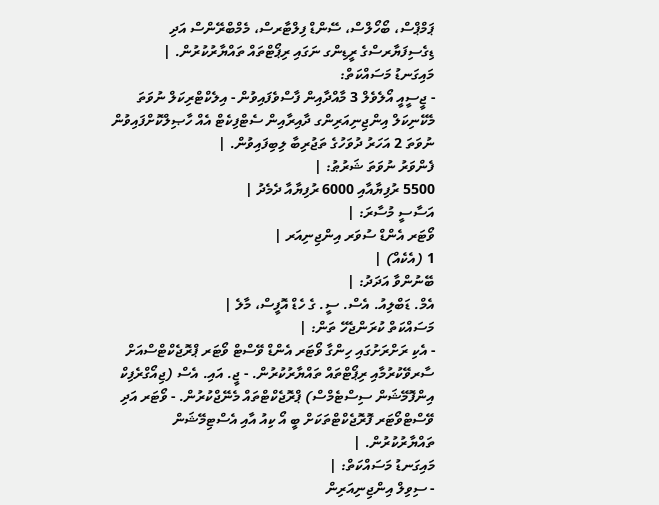ޕަމްޕްސް، ބޯހޯލްސް، ސޭންޑް ފިލްޓާރސް، މެމްބްރޭންސް އަދި ޑިގެސިފަޔާރސްގެ ރީޑިންގ ނަގައި ރިޕޯޓްތައް ތައްޔާރުކުރުން. |
މައިގަނޑު މަސައްކަތް:
- ޖީސީއީ އޯލެވެލް 3 މާއްދާއިން ފާސްވެފައިވުން - އިލެކްޓްރިކަލް ނުވަތަ މެކޭނިކަލް އިންޖިނިއަރިންގ ދާއިރާއިން ސެޓްފިކެޓް އެއް ހާޞިލްކޮށްފައިވުން ނުވަތަ 2 އަހަރު ދުވަހުގެ ތަޖުރިބާ ލިބިފައިވުން. |
ފެންވަރު ނުވަތަ ޝަރުޠު: |
5500 ރުފިޔާއާއި 6000 ރުފިޔާއާ ދެމެދު |
އަސާސީ މުސާރަ: |
ވޯޓަރ އެންޑް ސުވަރ އިންޖިނިއަރ |
1 (އެކެއް) |
ބޭނުންވާ އަދަދު: |
އެމް. ޑަބްލިއު. އެސް. ސީ. ގެ ހެޑް އޮފީސް، މާލެ |
މަސައްކަތް ކުރަންޖެހޭ ތަން: |
- އެކި ރަށްރަށުގައި ހިންގާ ވޯޓަރ އެންޑް ވޭސްޓް ވޯޓަރ ޕްރޮޖެކްޓްސްއަށް ސާރވޭކުރުމާއި ރިޕޯޓްތައް ތައްޔާރުކުރުން. - ޖީ. އައި. އެސް (ޖިއޯގްރެފިކް އިންފޮމޭޝަން ސިސްޓެމްސް) ޕްރޮޖެކްޓްތައް މެނޭޖްކުރުން. - ވޯޓަރ އަދި ވޭސްޓްވޯޓަރ ފޮރޮޖެކްޓްތަކަށް ބީ އޯ ކިއު އާއި އެސްޓިމޭޝަން ތައްޔާރުކުރުން. |
މައިގަނޑު މަސައްކަތް: |
- ސިވިލް އިންޖިނިއަރިން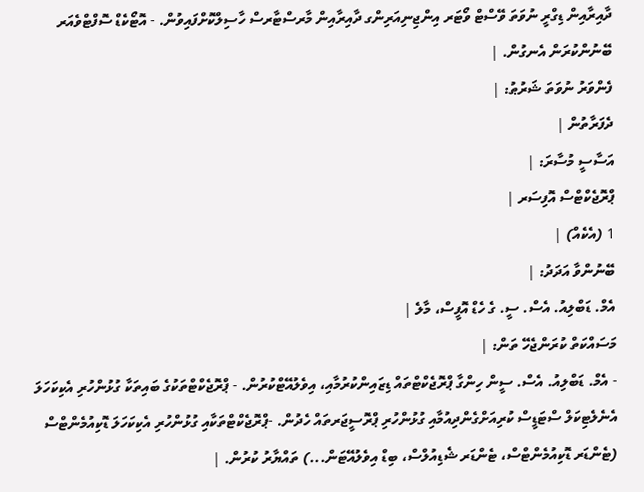ދާއިރާއިން ޑިގްރީ ނުވަތަ ވޭސްޓް ވޯޓަރ އިންޖިނިއަރިންގ ދާއިރާއިން މާރސްޓާރސް ހާސިލްކޮށްފައިވުން. - އޮޓޯކެޑް ސޮފްޓްވެއަރ ބޭނުންކުރަން އެނގުން. |
ފެންވަރު ނުވަތަ ޝަރުޠު: |
ދެފަރާތުން |
އަސާސީ މުސާރަ: |
ޕްރޮޖެކްޓްސް އޮފިސަރ |
1 (އެކެއް) |
ބޭނުންވާ އަދަދު: |
އެމް. ޑަބްލިއު. އެސް. ސީ. ގެ ހެޑް އޮފީސް، މާލެ |
މަސައްކަތް ކުރަންޖެހޭ ތަން: |
- އެމް. ޑަބްލިއު. އެސް. ސީން ހިންގާ ޕްރޮޖެކްޓްތައް ޑިޒައިންކުރުމާއި، އިވެލުއޭޓްކުރުން. - ޕްރޮޖެކްޓްތަކުގެ ބައިތަކާ ގުޅުންހުރި އެކިކަހަލަ އެނެލެޓިކަލް ސްޓަޑީސް ކުރިއަށްގެންދިއުމާއި ގުޅުންހުރި ޕްރޮސީޖަރތައް ހެދުން. -ޕްރޮޖެކްޓްތަކާއި ގުޅުންހުރި އެކިކަހަލަ ޑޮކިއުމެންޓްސް (ޓެންޑަރ ޑޮކިއުމެންޓްސް، ޓެންޑަރ ޝެޑިއުލްސް، ބިޑް އިވެލުއޭޓަން...) ތައްޔާރު ކުރުން. |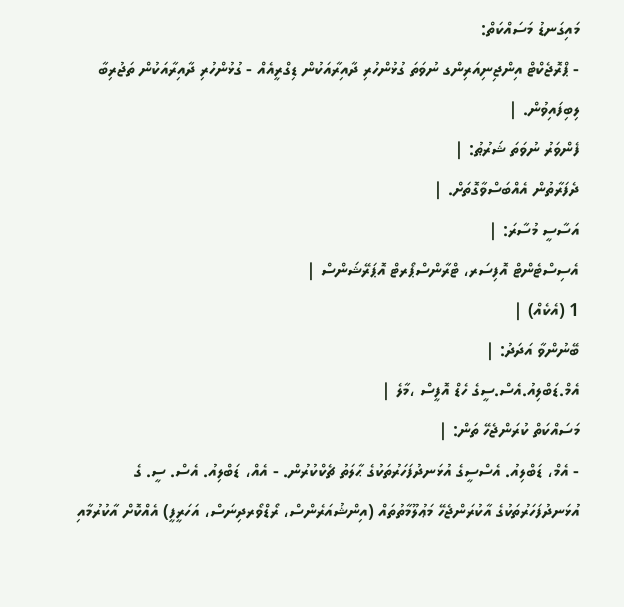މައިގަނޑު މަސައްކަތް:
- ޕްރޮޖެކްޓް އިންޖިނިއަރިންގ ނުވަތަ ގުޅުންހުރި ދާއިރާއަކުން ޑިގްރީއެއް - ގުޅުންހުރި ދާއިރާއަކުން ތަޖުރިބާ ލިބިފައިވުން. |
ފެންވަރު ނުވަތަ ޝަރުޠު: |
ދެފަރާތުން އެއްބަސްވާގޮތަށް. |
އަސާސީ މުސާރަ: |
އެސިސްޓެންޓް އޮފިސަރ، ޓްރާންސްޕޯރޓް އޮޕަރޭޝަންސް |
1 (އެކެއް) |
ބޭނުންވާ އަދަދު: |
އެމް.ޑަބްލިއު.އެސް.ސީގެ ހެޑް އޮފީސް ،މާލެ |
މަސައްކަތް ކުރަންޖެހޭ ތަން: |
- އެމް، ޑަބްލިއު. އެސްސީގެ އުޅަނދުފަހަރުތަކުގެ ޙާލަތު ޗެކްކުރުން. - އެއް، ޑަބްލިއު. އެސް. ސީ. ގެ އުޅަނދުފަހަރުތަކުގެ އާކުރަންޖެހޭ މަޢުލޫމާތުތައް (އިންޝުއަރެންސް، ރޯޑްވޯރދިނަސް، އަހަރީފީ) އެއްކޮށް އާކުރުމާއި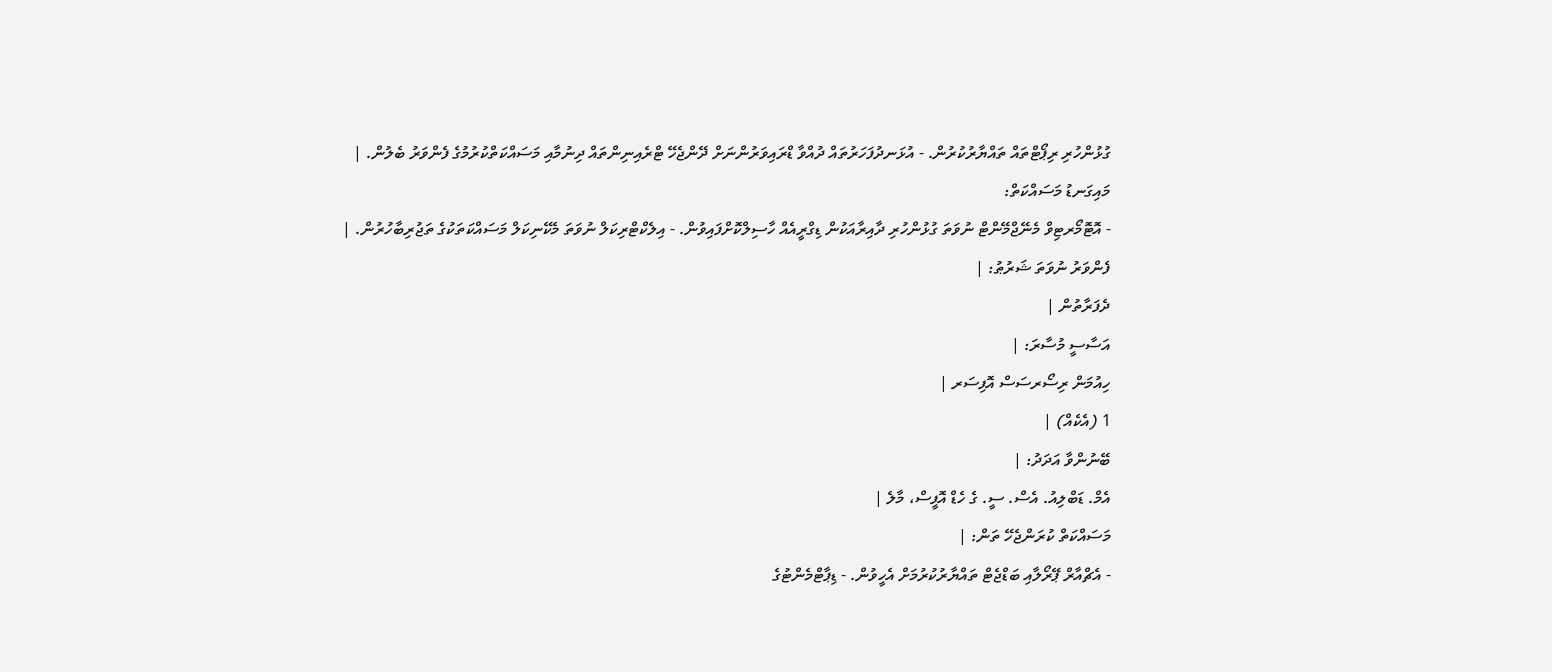ގުޅުންހުރި ރިޕޯޓްތައް ތައްޔާރުކުރުން. - އުޅަނދުފަހަރުތައް ދުއްވާ ޑްރައިވަރުންނަށް ދޭންޖެހޭ ޓްރެއިނިންތައް ދިނުމާއި މަސައްކަތްކުރުމުގެ ފެންވަރު ބެލުން. |
މައިގަނޑު މަސައްކަތް:
- އޮޓޮމޯރޓިވް މެނޭޖްމޭންޓް ނުވަތަ ގުޅުންހުރި ދާއިރާއަކުން ޑިގްރީއެއް ހާސިލްކޮށްފައިވުން. - އިލެކްޓްރިކަލް ނުވަތަ މެކޭނިކަލް މަސައްކަތަކުގެ ތަޖުރިބާހުރުން. |
ފެންވަރު ނުވަތަ ޝަރުޠު: |
ދެފަރާތުން |
އަސާސީ މުސާރަ: |
ހިއުމަން ރިސޯރސަސް އޮފިސަރ |
1 (އެކެއް) |
ބޭނުންވާ އަދަދު: |
އެމް. ޑަބްލިއު. އެސް. ސީ. ގެ ހެޑް އޮފީސް، މާލެ |
މަސައްކަތް ކުރަންޖެހޭ ތަން: |
- އެޗްއާރް ޕޭރޯލާއި ބަޑްޖެޓް ތައްޔާރުކުރުމަށް އެހީވުން. - ޑިޕާޓްމެންޓުގެ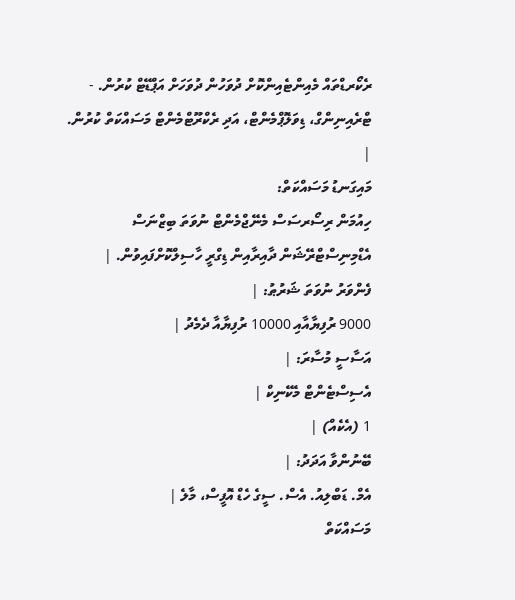ރެކޯރޑްތައް މެއިންޓެއިންކޮށް ދުވަހުން ދުވަހަށް އަޕްޑޭޓް ކުރުން. - ޓްރެއިނިންގް، ޑިވަލޮޕްމެންޓް، އަދި ރެކްރޫޓްމެންޓް މަސައްކަތް ކުރުން. |
މައިގަނޑު މަސައްކަތް:
ހިއުމަން ރިސޯރސަސް މެނޭޖްމެންޓް ނުވަތަ ބިޒްނަސް އެޑްމިނިސްޓްރޭޝަން ދާއިރާއިން ޑިގްރީ ހާސިލްކޮށްފައިވުން. |
ފެންވަރު ނުވަތަ ޝަރުޠު: |
9000 ރުފިޔާއާއި 10000 ރުފިޔާއާ ދެމެދު |
އަސާސީ މުސާރަ: |
އެސިސްޓެންޓް މެކޭނިކް |
1 (އެކެއް) |
ބޭނުންވާ އަދަދު: |
އެމް. ޑަބްލިއު. އެސް. ސީގެ ހެޑް އޮފީސް، މާލެ |
މަސައްކަތް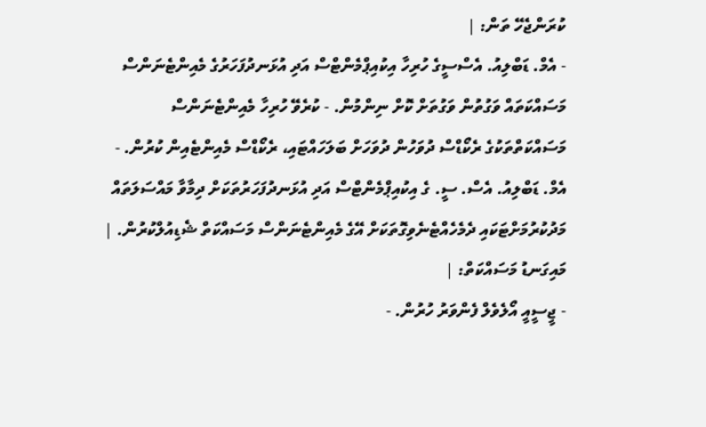ކުރަންޖެހޭ ތަން: |
- އެމް. ޑަބްލިއު. އެސްސީގެ ހުރިހާ އިކުއިޕްމެންޓްސް އަދި އުޅަނދުފަހަރުގެ މެއިންޓެނަންސް މަސައްކަތައް ވަގުތުން ވަގުތަށް ކޮށް ނިންމުން. - ކުރެވޭ ހުރިހާ މެއިންޓެނަންސް މަސައްކަތްތަކުގެ ރެކޯޑްސް ދުވަހުން ދުވަހަށް ބަލަހައްޓައި، ރެކޯޑްސް މެއިންޓެއިން ކުރުން. - އެމް. ޑަބްލިއު. އެސް. ސީ. ގެ އިކުއިޕްމެންޓްސް އަދި އުޅަނދުފަހަރުތަކަށް ދިމާވާ މައްސަލަތައް މަދުކުރުމަށްޓަކައި ދެމެހެއްޓެނެވިގޮތަކަށް އޭގެ މެއިންޓެނަންސް މަސައްކަތް ޝެޑިއުލްކުރުން. |
މައިގަނޑު މަސައްކަތް: |
- ޖީސީއީ އޯލެވެލް ފެންވަރު ހުރުން. -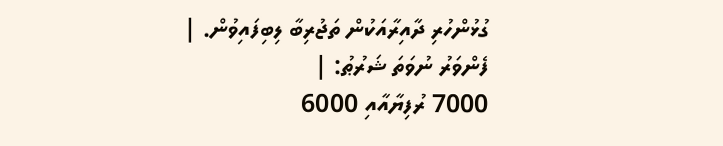ގުޅުންހުރި ދާއިރާއަކުން ތަޖުރިބާ ލިބިފައިވުން. |
ފެންވަރު ނުވަތަ ޝަރުޠު: |
7000 ރުފިޔާއާއި 6000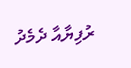ރުފިޔާއާ ދެމެދު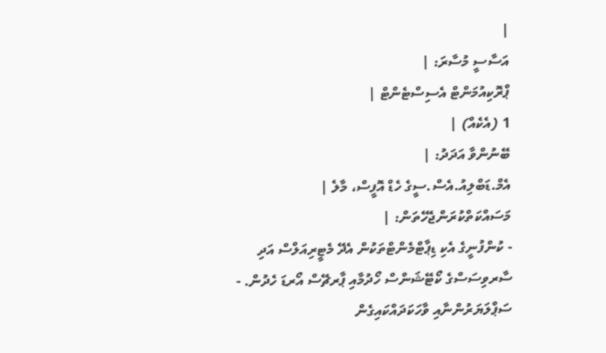|
އަސާސީ މުސާރަ: |
ޕްރޮކިއުމަންޓް އެސިސްޓެންޓް |
1 (އެކެއް) |
ބޭނުންވާ އަދަދު: |
އެމް.ޑަބްލިއު.އެސް.ސީގެ ހެޑް އޮފީސް، މާލެ |
މަސައްކަތްކުރަންޖެހޭތަން: |
- ކުންފުނީގެ އެކި ޑިޕާޓްމެންޓްތަކުން އެދޭ މެޓީރިއަލްސް އަދި ސާރވިސަސްގެ ކޯޓޭޝަންސް ހޯދުމާއި ޕާރޗޭސް އޯރޑަ ހެދުން. - ސަޕްލަޔަރުންނާއި ވާހަކަދައްކައިގެން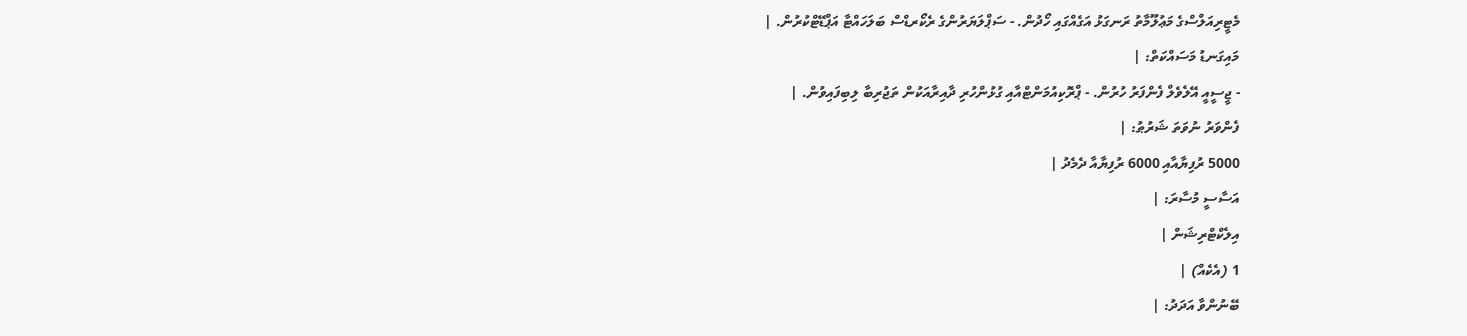މެޓީރިއަލްސްގެ މަޢުލޫމާތު ރަނގަޅު އަގެއްގައި ހޯދުން. - ސަޕްލަޔަރުންގެ ރެކޯރޑްސް ބަލަހައްޓާ އަޕްޑޭޓްކުރުން. |
މައިގަނޑު މަސައްކަތް: |
- ޖީސީއީ އޭލެވެލް ފެންފަރު ހުރުން. - ޕްރޮކިއުމަންޓްއާއި ގުޅުންހުރި ދާއިރާއަކުން ތަޖުރިބާ ލިބިފައިވުން. |
ފެންވަރު ނުވަތަ ޝަރުޠު: |
5000 ރުފިޔާއާއި 6000 ރުފިޔާއާ ދެމެދު |
އަސާސީ މުސާރަ: |
އިލެކްޓްރިޝަން |
1 (އެކެއް) |
ބޭނުންވާ އަދަދު: |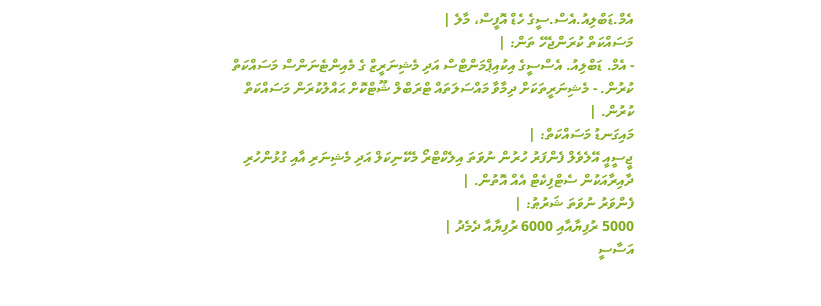އެމް.ޑަބްލިއު.އެސް.ސީގެ ހެޑް އޮފީސް، މާލެ |
މަސައްކަތް ކުރަންޖެހޭ ތަން: |
- އެމް. ޑަބްލިއު. އެސްސީގެ އިކުއިޕްމަންޓްސް އަދި މެޝިނަރީޒް ގެ މެއިންޓެނަންސް މަސައްކަތް ކުރުން. - މެޝިނަރީތަކަށް ދިމާވާ މައްސަލަތައް ޓްރަބްލް ޝޫޓްކޮށް ޙައްލުކުރަން މަސައްކަތް ކުރުން. |
މައިގަނޑު މަސައްކަތް: |
ޖީސީއީ އޭލެވެލް ފެންފަރު ހުރުން ނުވަތަ އިލެކްޓްރޯ މެކޭނިކަލް އަދި މެޝިނަރި އާއި ގުޅުންހުރި ދާއިރާއަކުން ސެޓްފިކެޓް އެއް އޮތުން. |
ފެންވަރު ނުވަތަ ޝަރުޠު: |
5000 ރުފިޔާއާއި 6000 ރުފިޔާއާ ދެމެދު |
އަސާސީ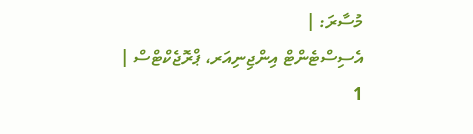މުސާރަ: |
އެސިސްޓެންޓް އިންޖިނިއަރ، ޕްރޮޖެކްޓްސް |
1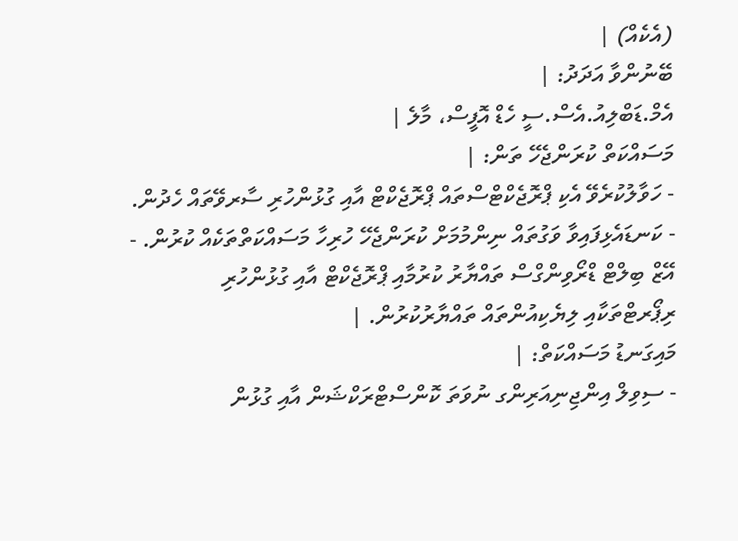(އެކެއް) |
ބޭނުންވާ އަދަދު: |
އެމް.ޑަބްލިއު.އެސް.ސީ ހެޑް އޮފީސް، މާލެ |
މަސައްކަތް ކުރަންޖެހޭ ތަން: |
- ހަވާލުކުރެވޭ އެކި ޕްރޮޖެކްޓްސްތައް ޕްރޮޖެކްޓް އާއި ގުޅުންހުރި ސާރވޭތައް ހެދުން. - ކަނޑައެޅިފައިވާ ވަގުތައް ނިންމުމަށް ކުރަންޖެހޭ ހުރިހާ މަސައްކަތްތަކެއް ކުރުން. - އޭޒް ބިލްޓް ޑްރޯވިންގްސް ތައްޔާރު ކުރުމާއި ޕްރޮޖެކްޓް އާއި ގުޅުންހުރި ރިޕޯރޓްތަކާއި ލިޔެކިއުންތައް ތައްޔާރުކުރުން. |
މައިގަނޑު މަސައްކަތް: |
- ސިވިލް އިންޖިނިއަރިންގ ނުވަތަ ކޮންސްޓްރަކްޝަން އާއި ގުޅުން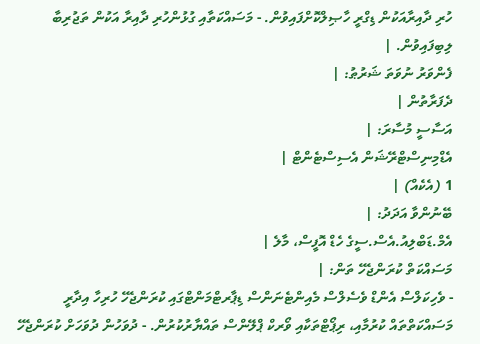ހުރި ދާއިރާއަކުން ޑިގްރީ ހާޞިލްކޮށްފައިވުން. - މަސައްކަތާއި ގުޅުންހުރި ދާއިރާ އަކުން ތަޖުރިބާ ލިބިފައިވުން. |
ފެންވަރު ނުވަތަ ޝަރުޠު: |
ދެފަރާތުން |
އަސާސީ މުސާރަ: |
އެޑްމިނިސްޓްރޭޝަން އެސިސްޓެންޓް |
1 (އެކެއް) |
ބޭނުންވާ އަދަދު: |
އެމް.ޑަބްލިއު.އެސް.ސީގެ ހެޑް އޮފީސް، މާލެ |
މަސައްކަތް ކުރަންޖެހޭ ތަން: |
- ވެހިކަލްސް އެންޑް ވެސެލްސް މެއިންޓެނަންސް ޑިޕާރޓްމަންޓްގައި ކުރަންޖެހޭ ހުރިހާ އިދާރީ މަސައްކަތްތައް ކުރުމާއި، ރިޕޯޓްތަކާއި ވޯރކް ޕްލޭންސް ތައްޔާރުކުރުން. - ދުވަހުން ދުވަހަށް ކުރަންޖެހޭ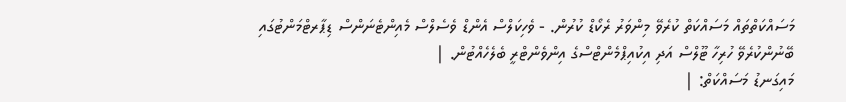މަސައްކަތްތައް މަސައްކަތް ކުރެވޭ މިންވަރު ރެކޯޑް ކުރުން. - ވެހިކަލްސް އެންޑް ވެސެލްސް މެއިންޓެނަންސް ޑިޕާރޓްމަންޓުގައި ބޭނުންކުރެވޭ ހުރިހާ ޓޫލްސް އަދި އިކުއިޕްމެންޓްސްގެ އިންވެންޓްރީ ބެލެހެއްޓުން. |
މައިގަނޑު މަސައްކަތް: |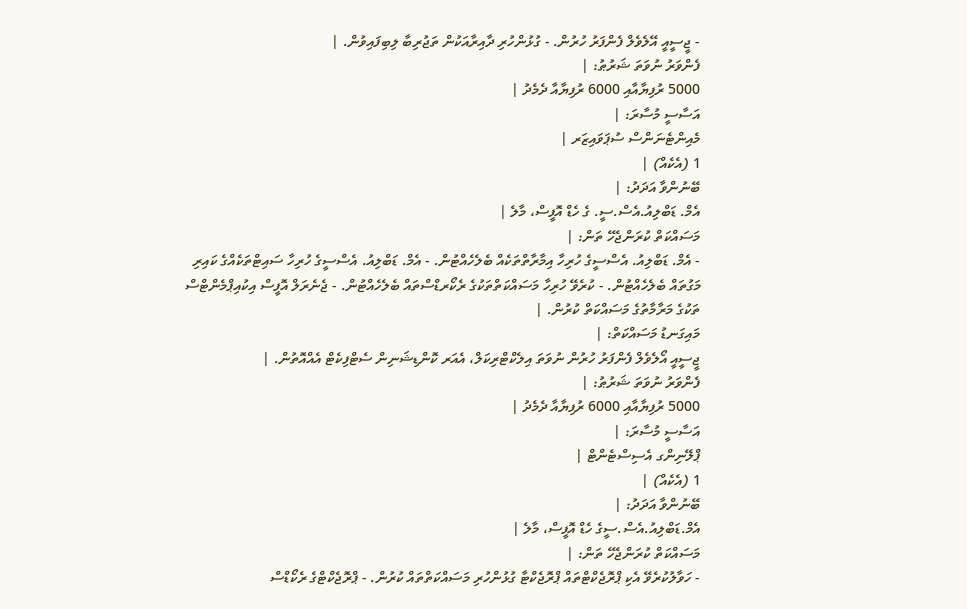- ޖީސީއީ އޭލެވެލް ފެންފަރު ހުރުން. - ގުޅުންހުރި ދާއިރާއަކުން ތަޖުރިބާ ލިބިފައިވުން. |
ފެންވަރު ނުވަތަ ޝަރުޠު: |
5000 ރުފިޔާއާއި 6000 ރުފިޔާއާ ދެމެދު |
އަސާސީ މުސާރަ: |
މެއިންޓެނަންސް ސުޕަވައިޒަރ |
1 (އެކެއް) |
ބޭނުންވާ އަދަދު: |
އެމް. ޑަބްލިއު.އެސް.ސީ. ގެ ހެޑް އޮފީސް، މާލެ |
މަސައްކަތް ކުރަންޖެހޭ ތަން: |
- އެމް. ޑަބްލިއު. އެސްސީގެ ހުރިހާ އިމާރާތްތަކެއް ބެލެހެއްޓުން. - އެމް. ޑަބްލިއު. އެސްސީގެ ހުރިހާ ސައިޓްތަކެއްގެ ކައިރި މަގުތައް ބެލެހެއްޓުން. - ކުރެވޭ ހުރިހާ މަސައްކަތްތަކުގެ ރެކޯރޑްސްތައް ބެލެހެއްޓުން. - ޖެނެރަލް އޮފީސް އިކުއިޕްމެންޓްސް ތަކުގެ މަރާމާތުގެ މަސައްކަތް ކުރުން. |
މައިގަނޑު މަސައްކަތް: |
ޖީސީއީ އޯލެވެލް ފެންފަރު ހުރުން ނުވަތަ އިލެކްޓްރިކަލް، އެއަރ ކޮންޑިޝަނިން ސެޓްފިކެޓް އެއްއޮތުން. |
ފެންވަރު ނުވަތަ ޝަރުޠު: |
5000 ރުފިޔާއާއި 6000 ރުފިޔާއާ ދެމެދު |
އަސާސީ މުސާރަ: |
ޕްލޭނިންގ އެސިސްޓެންޓް |
1 (އެކެއް) |
ބޭނުންވާ އަދަދު: |
އެމް.ޑަބްލިއު.އެސް.ސީގެ ހެޑް އޮފީސް، މާލެ |
މަސައްކަތް ކުރަންޖެހޭ ތަން: |
- ހަވާލުކުރެވޭ އެކި ޕްރޮޖެކްޓްތައް ޕްރޮޖެކްޓާ ގުޅުންހުރި މަސައްކަތްތައް ކުރުން. - ޕްރޮޖެކްޓްގެ ރެކޯޑްސް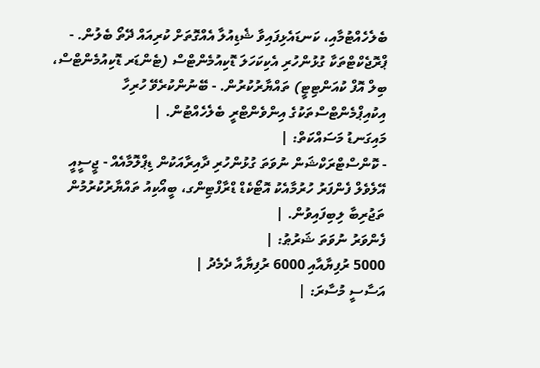ބެލެހެއްޓުމާއި، ކަނޑައެޅިފައިވާ ޝެޑިއުލާ އެއްގޮތަށް ކުރިއައް ދޭތޯ ބެލުން. - ޕްރޮޖެކްޓްތަކާ ގުޅުންހުރި އެކިކަހަލަ ޑޮކިއުމެންޓްސް (ޓެންޑަރ ޑޮކިއުމެންޓްސް، ބިލް އޮފް ކުއަންޓިޓީ) ތައްޔާރުކުރުން. - ބޭނުންކުރެވޭ ހުރިހާ އިކުއިޕްމެންޓްސްތަކުގެ އިންވެންޓްރީ ބެލެހެއްޓުން. |
މައިގަނޑު މަސައްކަތް: |
- ކޮންސްޓްރަކްޝަން ނުވަތަ ގުޅުންހުރި ދާއިރާއަކުން ޑިޕްލޮމާއެއް - ޖީސީއީ އޭލެވެލް ފެންފަރު ހުރުމާއެކު އޮޓޯކެޑް ޑްރާފްޓިންގ، ބީއޯކިއު ތައްޔާރުކުރުމުން ތަޖުރިބާ ލިބިފައިވުން. |
ފެންވަރު ނުވަތަ ޝަރުޠު: |
5000 ރުފިޔާއާއި 6000 ރުފިޔާއާ ދެމެދު |
އަސާސީ މުސާރަ: |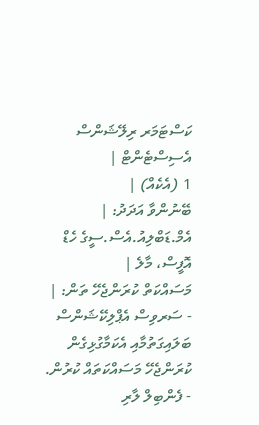ކަސްޓަމަރ ރިލޭޝަންސް އެސިސްޓެންޓް |
1 (އެކެއް) |
ބޭނުންވާ އަދަދު: |
އެމް.ޑަބްލިއު.އެސް.ސީގެ ހެޑް އޮފީސް، މާލެ |
މަސައްކަތް ކުރަންޖެހޭ ތަން: |
- ސަރވިސް އެޕްލިކޭޝަންސް ބަލައިގަތުމާއި އެކަމާގުޅިގެން ކުރަންޖެހޭ މަސައްކަތައް ކުރުން. - ފެންބިލް ލާރި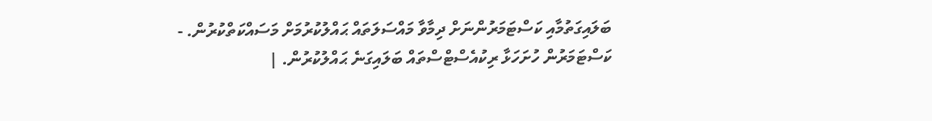ބަލައިގަތުމާއި ކަސްޓަމަރުންނަށް ދިމާވާ މައްސަލަތައް ޙައްލުކުރުމަށް މަސައްކަތްކުރުން. - ކަސްޓަމަރުން ހުށަހަޅާ ރިކުއެސްޓްސްތައް ބަލައިގަނެ ޙައްލުކުރުން. |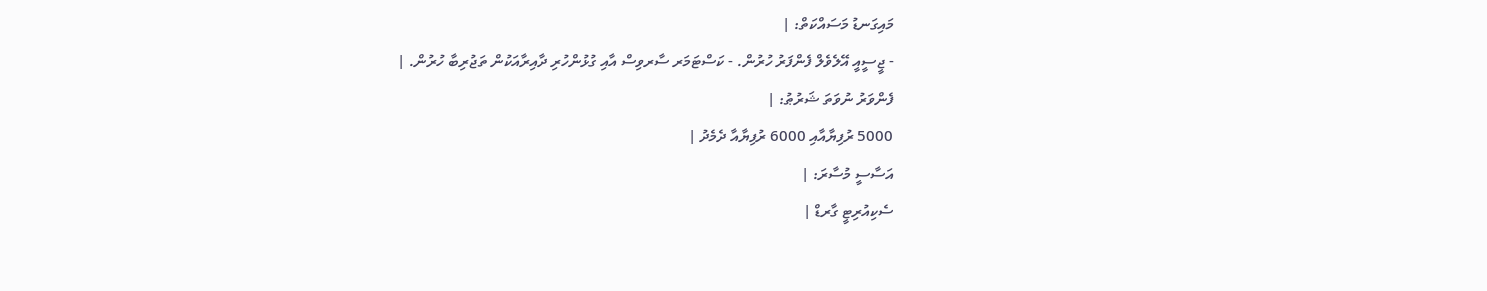މައިގަނޑު މަސައްކަތް: |
- ޖީސީއީ އޭލެވެލް ފެންފަރު ހުރުން. - ކަސްޓަމަރ ސާރވިސް އާއި ގުޅުންހުރި ދާއިރާއަކުން ތަޖުރިބާ ހުރުން. |
ފެންވަރު ނުވަތަ ޝަރުޠު: |
5000 ރުފިޔާއާއި 6000 ރުފިޔާއާ ދެމެދު |
އަސާސީ މުސާރަ: |
ސެކިއުރިޓީ ގާރޑް |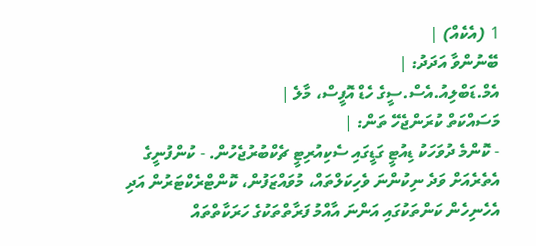1 (އެކެއް) |
ބޭނުންވާ އަދަދު: |
އެމް.ޑަބްލިއު.އެސް.ސީގެ ހެޑް އޮފީސް، މާލެ |
މަސައްކަތް ކުރަންޖެހޭ ތަން: |
- ކޮންމެ ދުވަހަކު ޑިއުޓީ ގަޑީގައި ސެކިއުރިޓީ ޗެކްބުރުޖެހުން. - ކުންފުނީގެ އެތެރެއަށް ވަދެ ނިކުންނަ ވެހިކަލްތައް، މުވައްޒަފުން، ކޮންޓްރެކްޓަރުން އަދި އެހެނިހެން ކަންތަކުގައި އަންނަ އާއްމު ފަރާތްތަކުގެ ހަރަކާތްތައް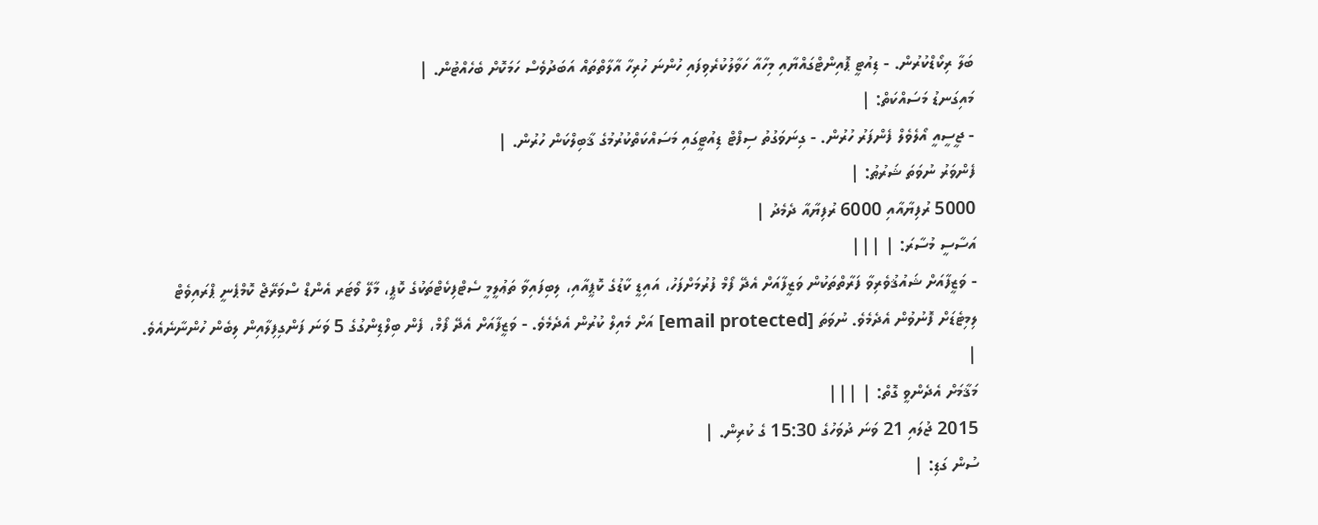ބަލާ ރިކޯޑްކުރުން. - ޑިއުޓީ ޕޮއިންޓްގައްޔާއި މިހާއާ ހަވާލުކުރެވިފައި ހުންނަ ހުރިހާ އާލާތްތައް އަބަދުވެސް ހަމަކޮށް ބެހެއްޓުން. |
މައިގަނޑު މަސައްކަތް: |
- ޖީސީއީ އޯލެވެލް ފެންފަރު ހުރުން. - ގިނަވަގުތު ސިފްޓް ޑިއުޓީގައި މަސައްކަތްކުރުމުގެ ޤާބިލްކަން ހުރުން. |
ފެންވަރު ނުވަތަ ޝަރުޠު: |
5000 ރުފިޔާއާއި 6000 ރުފިޔާއާ ދެމެދު |
އަސާސީ މުސާރަ: | |||
- ވަޒީފާއަށް ޝައުޤުވެރިވާ ފަރާތްތަކުން ވަޒީފާއަށް އެދޭ ފޯމް ފުރުމަށްފަހު، އައިޑީ ކާޑުގެ ކޮޕީއާއި، ލިބިފައިވާ ތަޢުލީމީ ސެޓްފިކެޓްތަކުގެ ކޮޕީ، މާލޭ ވޯޓަރ އެންޑް ސްވަރޭޖް ކޮމްޕެނީ ޕްރައިވެޓް ލިމިޓެޑަށް ފޮނުވުން އެދެމެވެ. ނުވަތަ [email protected] އަށް މެއިލް ކުރުން އެދެމެވެ. - ވަޒީފާއަށް އެދޭ ފޯމް، ފެން ބިލްޑިންގުގެ 5 ވަނަ ފަންގިފިލާއިން ލިބެން ހުންނާނެއެވެ. |
މަޤާމަށް އެދެންވީ ގޮތް: | |||
2015 ޖުލައި 21 ވަނަ ދުވަހުގެ 15:30 ގެ ކުރިން. |
ސުން ގަޑި: |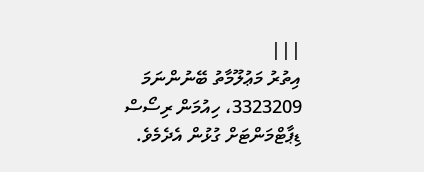|||
އިތުރު މަޢުލޫމާތު ބޭނުންނަމަ 3323209، ހިއުމަން ރިސޯސް ޑިޕާޓްމަންޓަށް ގުޅުން އެދެމެވެ.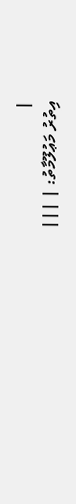|
އިތުރު މަޢުލޫމާތު: | |||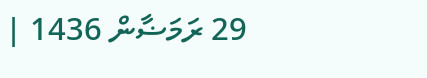29 ރަމަޟާން 1436 |